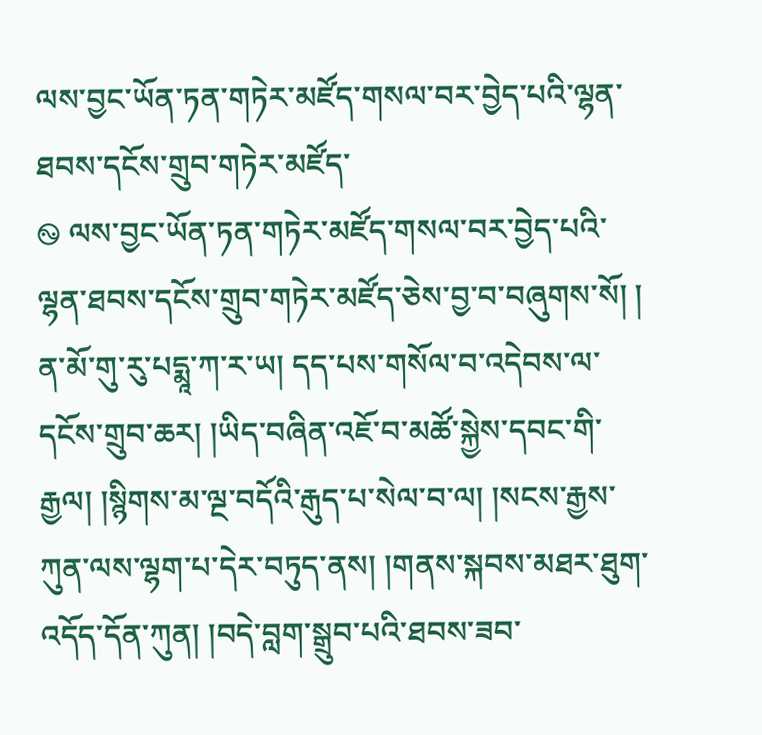ལས་བྱང་ཡོན་ཏན་གཏེར་མཛོད་གསལ་བར་བྱེད་པའི་ལྷན་ཐབས་དངོས་གྲུབ་གཏེར་མཛོད་
࿊ ལས་བྱང་ཡོན་ཏན་གཏེར་མཛོད་གསལ་བར་བྱེད་པའི་ལྷན་ཐབས་དངོས་གྲུབ་གཏེར་མཛོད་ཅེས་བྱ་བ་བཞུགས་སོ། ། ན་མོ་གུ་རུ་པདྨཱ་ཀ་ར་ཡ། དད་པས་གསོལ་བ་འདེབས་ལ་དངོས་གྲུབ་ཆར། །ཡིད་བཞིན་འཇོ་བ་མཚོ་སྐྱེས་དབང་གི་རྒྱལ། །སྙིགས་མ་ལྔ་བདོའི་རྒུད་པ་སེལ་བ་ལ། །སངས་རྒྱས་ཀུན་ལས་ལྷག་པ་དེར་བཏུད་ནས། །གནས་སྐབས་མཐར་ཐུག་འདོད་དོན་ཀུན། །བདེ་བླག་སྒྲུབ་པའི་ཐབས་ཟབ་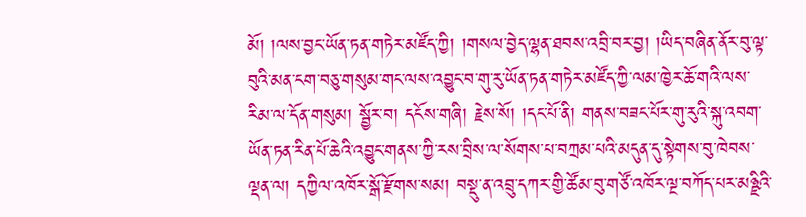མོ། །ལས་བྱང་ཡོན་ཏན་གཏེར་མཛོད་ཀྱི། །གསལ་བྱེད་ལྷན་ཐབས་འབྲི་བར་བྱ། །ཡིད་བཞིན་ནོར་བུ་ལྟ་བུའི་མན་ངག་བཅུ་གསུམ་གང་ལས་འབྱུང་བ་གུ་རུ་ཡོན་ཏན་གཏེར་མཛོད་ཀྱི་ལམ་ཁྱེར་ཆོ་གའི་ལས་རིམ་ལ་དོན་གསུམ། སྦྱོར་བ། དངོས་གཞི། རྗེས་སོ། །དང་པོ་ནི། གནས་བཟང་པོར་གུ་རུའི་སྐུ་འབག་ཡོན་ཏན་རིན་པོ་ཆེའི་འབྱུང་གནས་ཀྱི་རས་བྲིས་ལ་སོགས་པ་བཀྲམ་པའི་མདུན་དུ་སྟེགས་བུ་ཁེབས་ལྡན་ལ། དཀྱིལ་འཁོར་སྒོ་རྫོགས་སམ། བསྡུ་ན་འབྲུ་དཀར་གྱི་ཚོམ་བུ་གཙོ་འཁོར་ལྔ་བཀོད་པར་མཉྫིའི་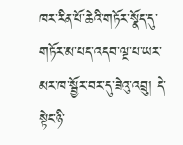ཁར་རིན་པོ་ཆེའི་གཏོར་སྣོད་དུ་གཏོར་མ་པད་འདབ་ལྔ་པ་ཡར་མར་ཁ་སྦྱོར་བར་དུ་ཟེའུ་འབྲུ། དེ་སྟེང་ཉི་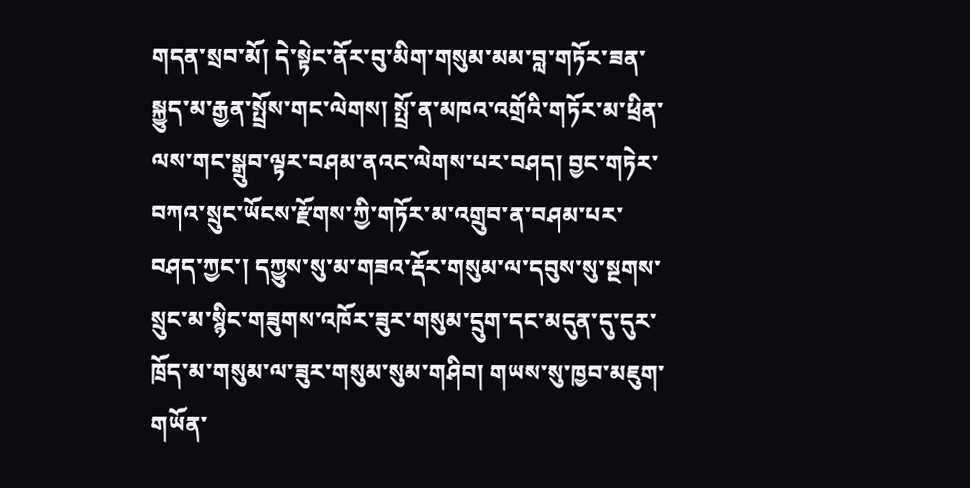གདན་སྲབ་མོ། དེ་སྟེང་ནོར་བུ་མིག་གསུམ་མམ་བླ་གཏོར་ཟན་སྐྱུད་མ་རྒྱན་སྤྲོས་གང་ལེགས། སྤྲོ་ན་མཁའ་འགྲོའི་གཏོར་མ་ཕྲིན་ལས་གང་སྒྲུབ་ལྟར་བཤམ་ནའང་ལེགས་པར་བཤད། བྱང་གཏེར་བཀའ་སྲུང་ཡོངས་རྫོགས་ཀྱི་གཏོར་མ་འགྲུབ་ན་བཤམ་པར་བཤད་ཀྱང་། དཀྱུས་སུ་མ་གཟའ་རྡོར་གསུམ་ལ་དབུས་སུ་སྔགས་སྲུང་མ་སྙིང་གཟུགས་འཁོར་ཟུར་གསུམ་དྲུག་དང་མདུན་དུ་དུར་ཁྲོད་མ་གསུམ་ལ་ཟུར་གསུམ་སུམ་གཤིབ། གཡས་སུ་ཁྱབ་མཇུག་གཡོན་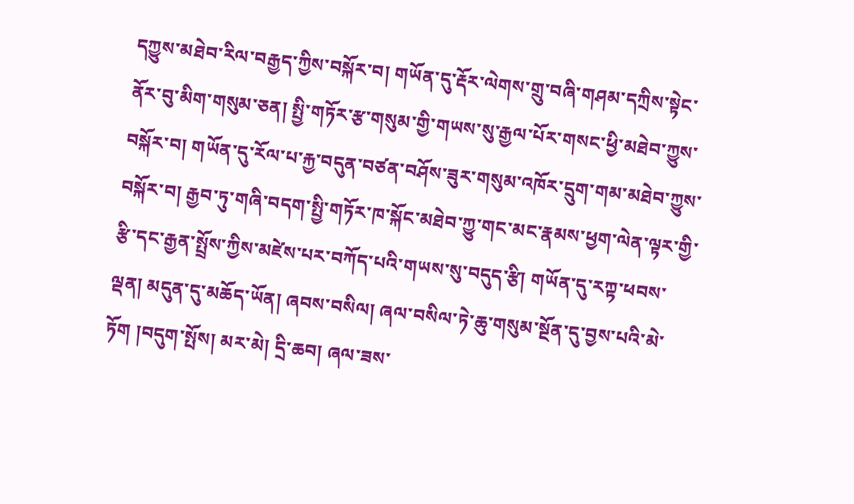དཀྱུས་མཐེབ་རིལ་བརྒྱད་ཀྱིས་བསྐོར་བ། གཡོན་དུ་རྡོར་ལེགས་གྲུ་བཞི་གཤམ་དཀྲིས་སྟེང་ནོར་བུ་མིག་གསུམ་ཅན། སྤྱི་གཏོར་རྩ་གསུམ་གྱི་གཡས་སུ་རྒྱལ་པོར་གསང་ཕྱི་མཐེབ་ཀྱུས་བསྐོར་བ། གཡོན་དུ་རོལ་པ་རྐྱ་བདུན་བཙན་བཤོས་ཟུར་གསུམ་འཁོར་དྲུག་གམ་མཐེབ་ཀྱུས་བསྐོར་བ། རྒྱབ་ཏུ་གཞི་བདག་སྤྱི་གཏོར་ཁ་སྐོང་མཐེབ་ཀྱུ་གང་མང་རྣམས་ཕྱག་ལེན་ལྟར་གྱི་རྩི་དང་རྒྱན་སྤྲོས་ཀྱིས་མཛེས་པར་བཀོད་པའི་གཡས་སུ་བདུད་རྩི། གཡོན་དུ་རཀྟ་ཕབས་ལྡན། མདུན་དུ་མཆོད་ཡོན། ཞབས་བསིལ། ཞལ་བསིལ་ཏེ་ཆུ་གསུམ་སྔོན་དུ་བྱས་པའི་མེ་ཏོག །བདུག་སྤོས། མར་མེ། དྲི་ཆབ། ཞལ་ཟས་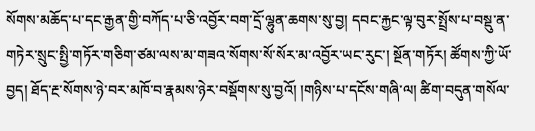སོགས་མཆོད་པ་དང་རྒྱན་གྱི་བཀོད་པ་ཅི་འབྱོར་བག་དྲོ་ལྷུན་ཆགས་སུ་བྱ། དབང་རྐྱང་ལྟ་བུར་སྤྲོས་པ་བསྡུ་ན་གཏེར་སྲུང་སྤྱི་གཏོར་གཅིག་ཙམ་ལས་མ་གཟའ་སོགས་སོ་སོར་མ་འབྱོར་ཡང་རུང་། སྔོན་གཏོར། ཚོགས་ཀྱི་ཡོ་བྱད། ཐོད་རྔ་སོགས་ཉེ་བར་མཁོ་བ་རྣམས་ཉེར་བསྡོགས་སུ་བྱའོ། །གཉིས་པ་དངོས་གཞི་ལ། ཚིག་བདུན་གསོལ་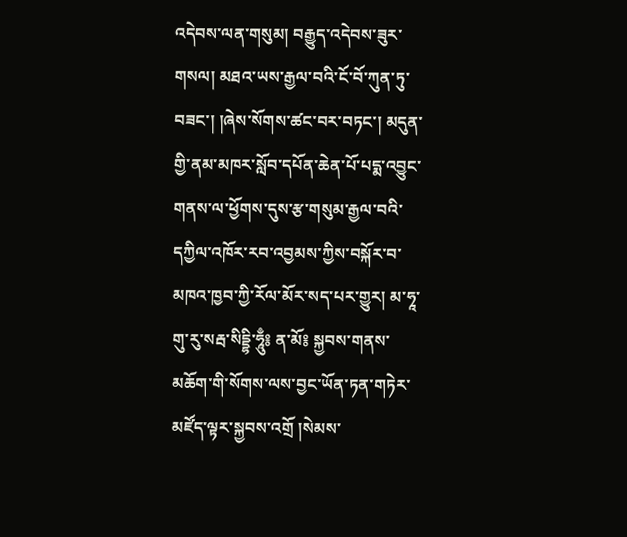འདེབས་ལན་གསུམ། བརྒྱུད་འདེབས་ཟུར་གསལ། མཐའ་ཡས་རྒྱལ་བའི་ངོ་བོ་ཀུན་ཏུ་བཟང་། །ཞེས་སོགས་ཚང་བར་བཏང་། མདུན་གྱི་ནམ་མཁར་སློབ་དཔོན་ཆེན་པོ་པདྨ་འབྱུང་གནས་ལ་ཕྱོགས་དུས་རྩ་གསུམ་རྒྱལ་བའི་དཀྱིལ་འཁོར་རབ་འབྱམས་ཀྱིས་བསྐོར་བ་མཁའ་ཁྱབ་ཀྱི་རོལ་མོར་སད་པར་གྱུར། མ་ཧཱ་གུ་རུ་སརྦ་སིདྡྷི་ཧཱུྃ༔ ན་མོ༔ སྐྱབས་གནས་མཆོག་གི་སོགས་ལས་བྱང་ཡོན་ཏན་གཏེར་མཛོད་ལྟར་སྐྱབས་འགྲོ །སེམས་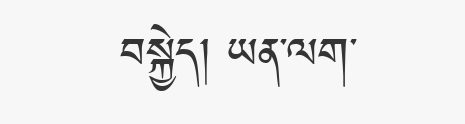བསྐྱེད། ཡན་ལག་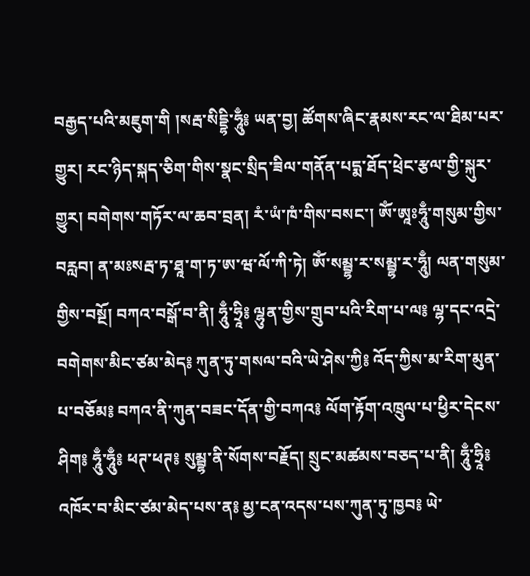བརྒྱད་པའི་མཇུག་གི །སརྦ་སིདྡྷི་ཧཱུྃ༔ ཡན་བྱ། ཚོགས་ཞིང་རྣམས་རང་ལ་ཐིམ་པར་གྱུར། རང་ཉིད་སྐད་ཅིག་གིས་སྣང་སྲིད་ཟིལ་གནོན་པདྨ་ཐོད་ཕྲེང་རྩལ་གྱི་སྐུར་གྱུར། བགེགས་གཏོར་ལ་ཆབ་བྲན། རཾ་ཡཾ་ཁཾ་གིས་བསང་། ཨོཾ་ཨཱཿཧཱུྃ་གསུམ་གྱིས་བརླབ། ན་མཿསརྦ་ཏ་ཐཱ་ག་ཏ་ཨ་ཝ་ལོ་ཀི་ཏེ། ཨོཾ་སམྦྷ་ར་སམྦྷ་ར་ཧཱུྃ། ལན་གསུམ་གྱིས་བསྔོ། བཀའ་བསྒོ་བ་ནི། ཧཱུྃ་ཧྲཱི༔ ལྷུན་གྱིས་གྲུབ་པའི་རིག་པ་ལ༔ ལྷ་དང་འདྲེ་བགེགས་མིང་ཙམ་མེད༔ ཀུན་ཏུ་གསལ་བའི་ཡེ་ཤེས་ཀྱི༔ འོད་ཀྱིས་མ་རིག་མུན་པ་བཅོམ༔ བཀའ་ནི་ཀུན་བཟང་དོན་གྱི་བཀའ༔ ལོག་རྟོག་འཁྲུལ་པ་ཕྱིར་དེངས་ཤིག༔ ཧཱུྃ་ཧཱུྃ༔ ཕཊ་ཕཊ༔ སུམྦྷ་ནི་སོགས་བརྗོད། སྲུང་མཚམས་བཅད་པ་ནི། ཧཱུྃ་ཧྲཱི༔ འཁོར་བ་མིང་ཙམ་མེད་པས་ན༔ མྱ་ངན་འདས་པས་ཀུན་ཏུ་ཁྱབ༔ ཡེ་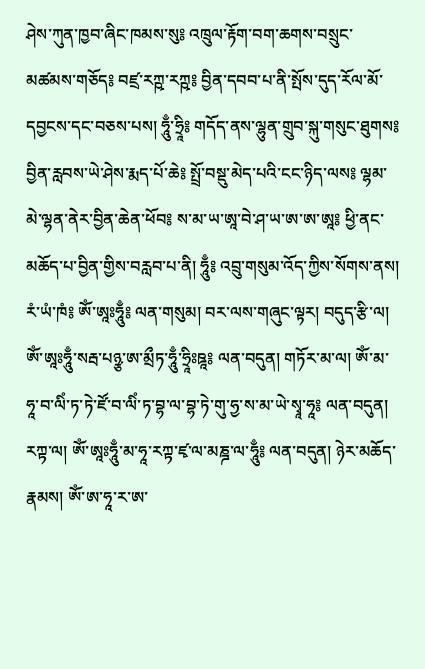ཤེས་ཀུན་ཁྱབ་ཞིང་ཁམས་སུ༔ འཁྲུལ་རྟོག་བག་ཆགས་བསྲུང་མཚམས་གཅོད༔ བཛྲ་རཀྵ་རཀྵ༔ བྱིན་དབབ་པ་ནི་སྤོས་དུད་རོལ་མོ་དབྱངས་དང་བཅས་པས། ཧཱུྃ་ཧྲཱི༔ གདོད་ནས་ལྷུན་གྲུབ་སྐུ་གསུང་ཐུགས༔ བྱིན་རླབས་ཡེ་ཤེས་རྨད་པོ་ཆེ༔ སྤྲོ་བསྡུ་མེད་པའི་ངང་ཉིད་ལས༔ ལྷམ་མེ་ལྷན་ནེར་བྱིན་ཆེན་ཕོབ༔ ས་མ་ཡ་ཨཱ་བེ་ཤ་ཡ་ཨ་ཨ་ཨཱ༔ ཕྱི་ནང་མཆོད་པ་བྱིན་གྱིས་བརླབ་པ་ནི། ཧཱུྃ༔ འབྲུ་གསུམ་འོད་ཀྱིས་སོགས་ནས། རཾ་ཡཾ་ཁཾ༔ ཨོཾ་ཨཱཿཧཱུྃ༔ ལན་གསུམ། བར་ལས་གཞུང་ལྟར། བདུད་རྩི་ལ། ཨོཾ་ཨཱཿཧཱུྃ་སརྦ་པཉྩ་ཨ་མྲྀཏ་ཧཱུྃ་ཧྲཱིཿཋཱ༔ ལན་བདུན། གཏོར་མ་ལ། ཨོཾ་མ་ཧཱ་བ་ལིཾ་ཏ་ཏེ་ཛོ་བ་ལིཾ་ཏ་བྷ་ལ་བྷ་ཏེ་གུ་ཧྱ་ས་མ་ཡེ་སྭཱ་ཧཱ༔ ལན་བདུན། རཀྟ་ལ། ཨོཾ་ཨཱཿཧཱུྃ་མ་ཧཱ་རཀྟ་ཛྭ་ལ་མཎྜ་ལ་ཧཱུྃ༔ ལན་བདུན། ཉེར་མཆོད་རྣམས། ཨོཾ་ཨ་ཧཱ་ར་ཨ་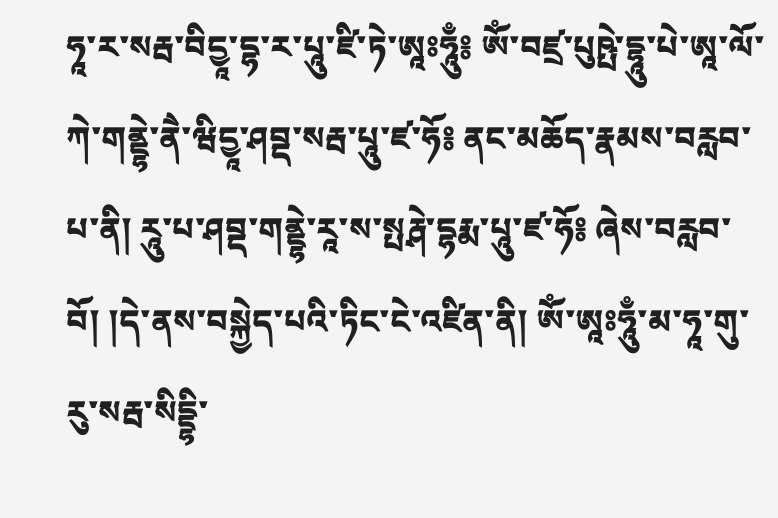ཧཱ་ར་སརྦ་བིདྱཱ་དྷ་ར་པཱུ་ཛི་ཏེ་ཨཱཿཧཱུྃ༔ ཨོཾ་བཛྲ་པུཥྤེ་དྷཱུ་པེ་ཨཱ་ལོ་ཀེ་གནྡྷེ་ནཻ་ཝིདྱཱ་ཤབྡ་སརྦ་པཱུ་ཛ་ཧོ༔ ནང་མཆོད་རྣམས་བརླབ་པ་ནི། རཱུ་པ་ཤབྡ་གནྡྷེ་རཱ་ས་སྤརྴེ་དྷརྨ་པཱུ་ཛ་ཧོ༔ ཞེས་བརླབ་བོ། །དེ་ནས་བསྐྱེད་པའི་ཏིང་ངེ་འཛིན་ནི། ཨོཾ་ཨཱཿཧཱུྃ་མ་ཧཱ་གུ་རུ་སརྦ་སིདྡྷི་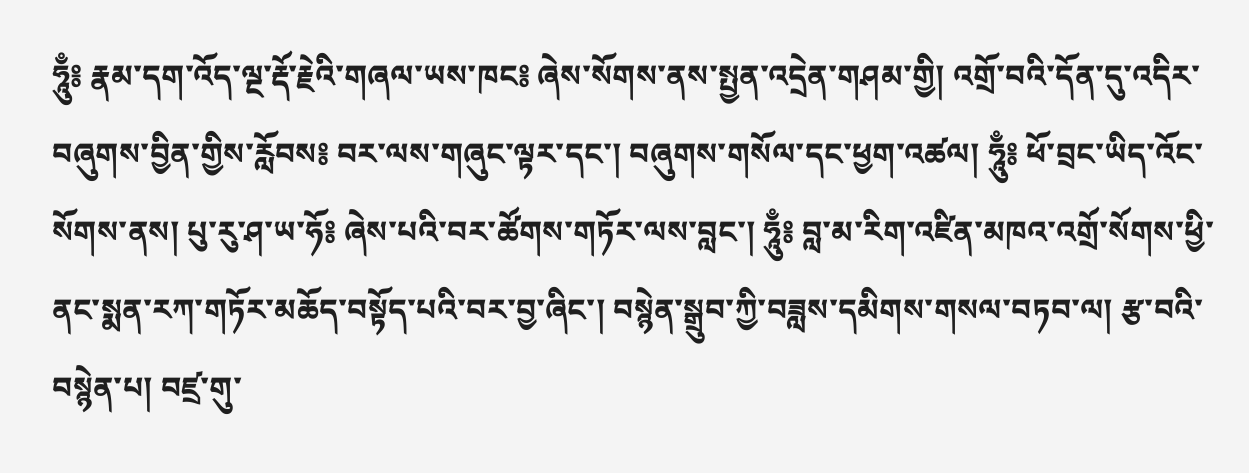ཧཱུྃ༔ རྣམ་དག་འོད་ལྔ་རྡོ་རྗེའི་གཞལ་ཡས་ཁང༔ ཞེས་སོགས་ནས་སྤྱན་འདྲེན་གཤམ་གྱི། འགྲོ་བའི་དོན་དུ་འདིར་བཞུགས་བྱིན་གྱིས་རློབས༔ བར་ལས་གཞུང་ལྟར་དང་། བཞུགས་གསོལ་དང་ཕྱག་འཚལ། ཧཱུྃ༔ ཕོ་བྲང་ཡིད་འོང་སོགས་ནས། པུ་རུ་ཤ་ཡ་ཧོ༔ ཞེས་པའི་བར་ཚོགས་གཏོར་ལས་བླང་། ཧཱུྃ༔ བླ་མ་རིག་འཛིན་མཁའ་འགྲོ་སོགས་ཕྱི་ནང་སྨན་རཀ་གཏོར་མཆོད་བསྟོད་པའི་བར་བྱ་ཞིང་། བསྙེན་སྒྲུབ་ཀྱི་བཟླས་དམིགས་གསལ་བཏབ་ལ། རྩ་བའི་བསྙེན་པ། བཛྲ་གུ་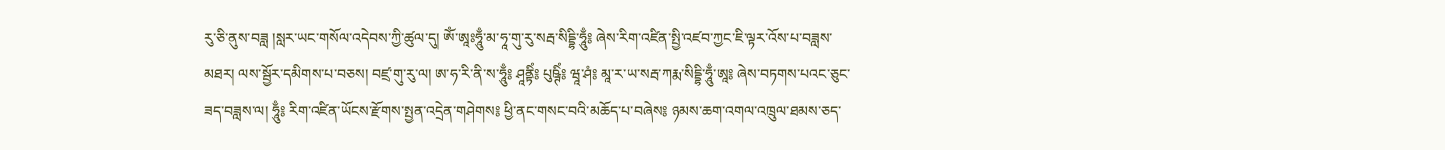རུ་ཅི་ནུས་བཟླ །སླར་ཡང་གསོལ་འདེབས་ཀྱི་ཚུལ་དུ། ཨོཾ་ཨཱཿཧཱུྃ་མ་ཧཱ་གུ་རུ་སརྦ་སིདྡྷི་ཧཱུྃ༔ ཞེས་རིག་འཛིན་སྤྱི་འཛབ་ཀྱང་ཇི་ལྟར་འོས་པ་བཟླས་མཐར། ལས་སྦྱོར་དམིགས་པ་བཅས། བཛྲ་གུ་རུ་ལ། ཨ་ཧ་རི་ནི་ས་ཧཱུྃ༔ ཤཱནྟིཾ༔ པུཥྚིཾ༔ ཝཱ་ཤཾ༔ མཱ་ར་ཡ་སརྦ་ཀརྨ་སིདྡྷི་ཧཱུྃ་ཨཱ༔ ཞེས་བཏགས་པའང་ཅུང་ཟད་བཟླས་ལ། ཧཱུྃ༔ རིག་འཛིན་ཡོངས་རྫོགས་སྤྱན་འདྲེན་གཤེགས༔ ཕྱི་ནང་གསང་བའི་མཆོད་པ་བཞེས༔ ཉམས་ཆག་འགལ་འཁྲུལ་ཐམས་ཅད་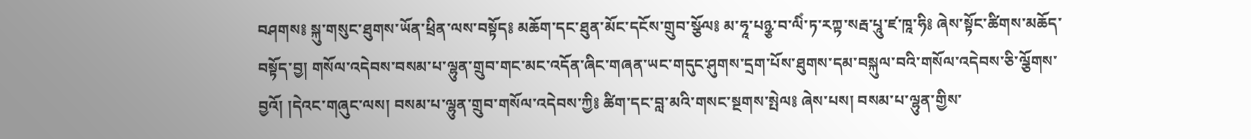བཤགས༔ སྐུ་གསུང་ཐུགས་ཡོན་ཕྲིན་ལས་བསྟོད༔ མཆོག་དང་ཐུན་མོང་དངོས་གྲུབ་སྩོལ༔ མ་ཧཱ་པཉྩ་བ་ལིཾ་ཏ་རཀྟ་སརྦ་པཱུ་ཛ་ཁཱ་ཧི༔ ཞེས་སྟོང་ཚིགས་མཆོད་བསྟོད་བྱ། གསོལ་འདེབས་བསམ་པ་ལྷུན་གྲུབ་གང་མང་འདོན་ཞིང་གཞན་ཡང་གདུང་ཤུགས་དྲག་པོས་ཐུགས་དམ་བསྐུལ་བའི་གསོལ་འདེབས་ཅི་ལྕོགས་བྱའོ། །དེའང་གཞུང་ལས། བསམ་པ་ལྷུན་གྲུབ་གསོལ་འདེབས་ཀྱི༔ ཚིག་དང་བླ་མའི་གསང་སྔགས་སྤེལ༔ ཞེས་པས། བསམ་པ་ལྷུན་གྱིས་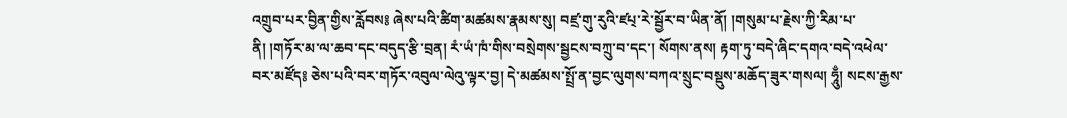འགྲུབ་པར་བྱིན་གྱིས་རློབས༔ ཞེས་པའི་ཚིག་མཚམས་རྣམས་སུ། བཛྲ་གུ་རུའི་ཛཔ྄་རེ་སྦྱོར་བ་ཡིན་ནོ། །གསུམ་པ་རྗེས་ཀྱི་རིམ་པ་ནི། །གཏོར་མ་ལ་ཆབ་དང་བདུད་རྩི་བྲན། རཾ་ཡཾ་ཁཾ་གིས་བསྲེགས་སྦྱངས་བཀྲུ་བ་དང་། སོགས་ནས། རྟག་ཏུ་བདེ་ཞིང་དགའ་བདེ་འཕེལ་བར་མཛོད༔ ཅེས་པའི་བར་གཏོར་འབུལ་ལེའུ་ལྟར་བྱ། དེ་མཚམས་སྤྲོ་ན་བྱང་ལུགས་བཀའ་སྲུང་བསྡུས་མཆོད་ཟུར་གསལ། ཧཱུྃ། སངས་རྒྱས་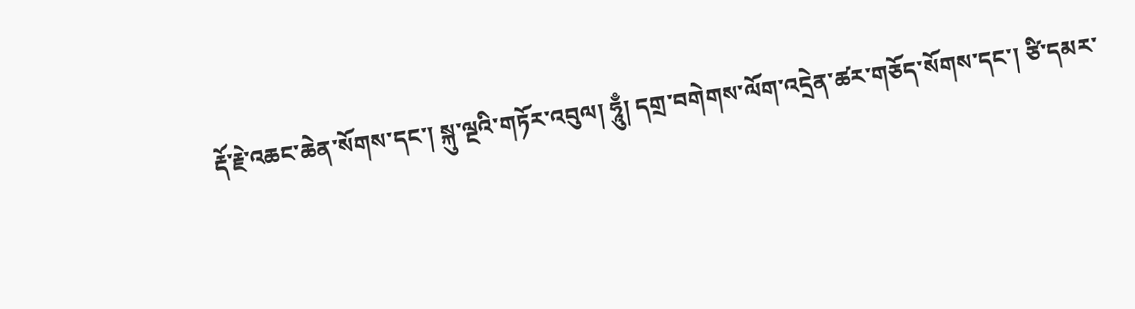རྡོ་རྗེ་འཆང་ཆེན་སོགས་དང་། སྐུ་ལྔའི་གཏོར་འབུལ། ཧཱུྃ། དགྲ་བགེགས་ལོག་འདྲེན་ཚར་གཅོད་སོགས་དང་། ཙི་དམར་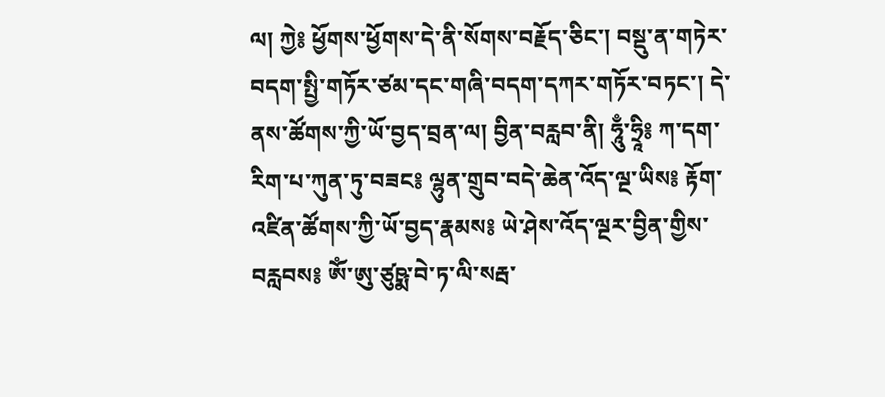ལ། ཀྱེ༔ ཕྱོགས་ཕྱོགས་དེ་ནི་སོགས་བརྗོད་ཅིང་། བསྡུ་ན་གཏེར་བདག་སྤྱི་གཏོར་ཙམ་དང་གཞི་བདག་དཀར་གཏོར་བཏང་། དེ་ནས་ཚོགས་ཀྱི་ཡོ་བྱད་བྲན་ལ། བྱིན་བརླབ་ནི། ཧཱུྃ་ཧྲཱི༔ ཀ་དག་རིག་པ་ཀུན་ཏུ་བཟང༔ ལྷུན་གྲུབ་བདེ་ཆེན་འོད་ལྔ་ཡིས༔ རྟོག་འཛིན་ཚོགས་ཀྱི་ཡོ་བྱད་རྣམས༔ ཡེ་ཤེས་འོད་ལྔར་བྱིན་གྱིས་བརླབས༔ ཨོཾ་ཨུ་ཙུཥྨ་བེ་ཏ་ལི་སརྦ་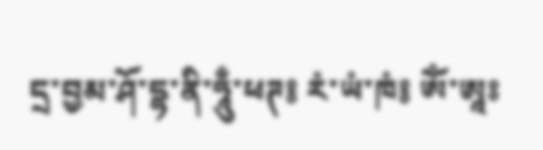དྲ་བྱམ་ཤོ་དྷ་ནི་ཧཱུྃ་ཕཊ༔ རཾ་ཡཾ་ཁཾ༔ ཨོཾ་ཨཱཿ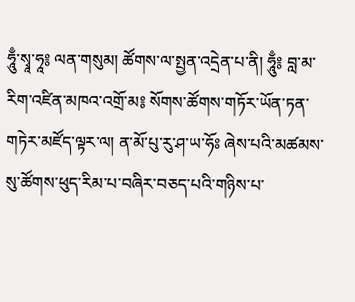ཧཱུྃ་སྭཱ་ཧཱ༔ ལན་གསུམ། ཚོགས་ལ་སྤྱན་འདྲེན་པ་ནི། ཧཱུྃ༔ བླ་མ་རིག་འཛིན་མཁའ་འགྲོ་མ༔ སོགས་ཚོགས་གཏོར་ཡོན་ཏན་གཏེར་མཛོད་ལྟར་ལ། ན་མོ་པུ་རུ་ཤ་ཡ་ཧོཿ ཞེས་པའི་མཚམས་སུ་ཚོགས་ཕུད་རིམ་པ་བཞིར་བཅད་པའི་གཉིས་པ་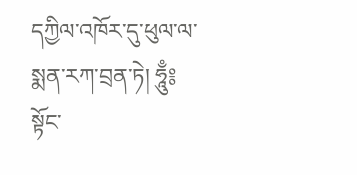དཀྱིལ་འཁོར་དུ་ཕུལ་ལ་སྨན་རཀ་བྲན་ཏེ། ཧཱུྃ༔ སྟོང་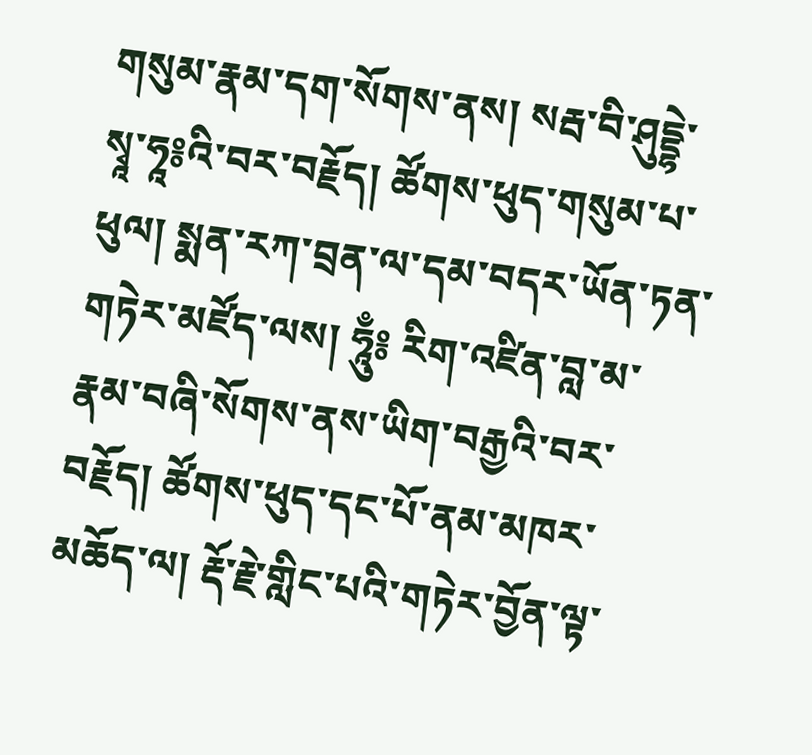གསུམ་རྣམ་དག་སོགས་ནས། སརྦ་བི་ཤུདྡྷེ་སྭཱ་ཧཱ༔འི་བར་བརྗོད། ཚོགས་ཕུད་གསུམ་པ་ཕུལ། སྨན་རཀ་བྲན་ལ་དམ་བདར་ཡོན་ཏན་གཏེར་མཛོད་ལས། ཧཱུྃ༔ རིག་འཛིན་བླ་མ་རྣམ་བཞི་སོགས་ནས་ཡིག་བརྒྱའི་བར་བརྗོད། ཚོགས་ཕུད་དང་པོ་ནམ་མཁར་མཆོད་ལ། རྡོ་རྗེ་གླིང་པའི་གཏེར་བྱོན་ལྟ་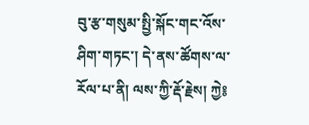བུ་རྩ་གསུམ་སྤྱི་སྐོང་གང་འོས་ཤིག་གཏང་། དེ་ནས་ཚོགས་ལ་རོལ་པ་ནི། ལས་ཀྱི་རྡོ་རྗེས། ཀྱེ༔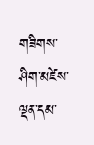གཟིགས་ཤིག་མཛེས་ལྡན་དམ་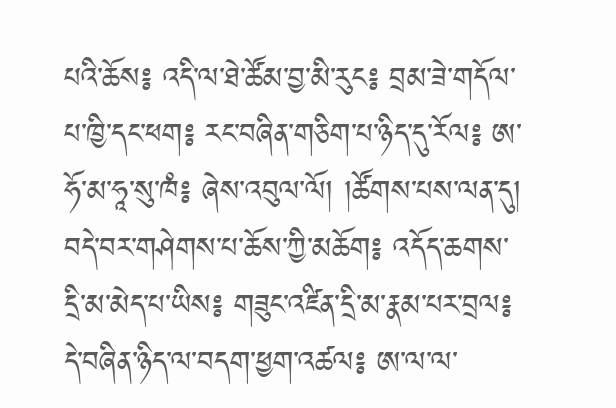པའི་ཆོས༔ འདི་ལ་ཐེ་ཚོམ་བྱ་མི་རུང༔ བྲམ་ཟེ་གདོལ་པ་ཁྱི་དང་ཕག༔ རང་བཞིན་གཅིག་པ་ཉིད་དུ་རོལ༔ ཨ་ཧོ་མ་ཧཱ་སུ་ཁཾ༔ ཞེས་འབུལ་ལོ། །ཚོགས་པས་ལན་དུ། བདེ་བར་གཤེགས་པ་ཆོས་ཀྱི་མཆོག༔ འདོད་ཆགས་དྲི་མ་མེད་པ་ཡིས༔ གཟུང་འཛིན་དྲི་མ་རྣམ་པར་བྲལ༔ དེ་བཞིན་ཉིད་ལ་བདག་ཕྱག་འཚལ༔ ཨ་ལ་ལ་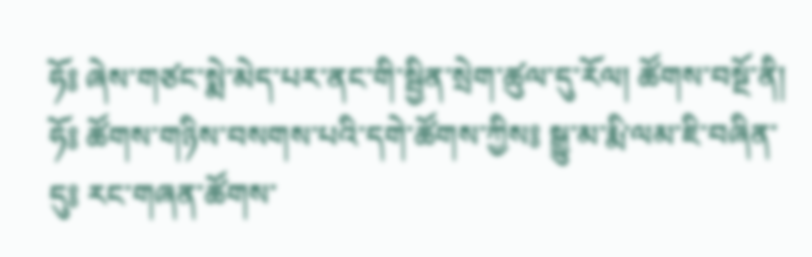ཧོ༔ ཞེས་གཙང་སྨེ་མེད་པར་ནང་གི་སྦྱིན་སྲེག་ཚུལ་དུ་རོལ། ཚོགས་བསྔོ་ནི། ཧོ༔ ཚོགས་གཉིས་བསགས་པའི་དགེ་ཚོགས་ཀྱིས༔ སྒྱུ་མ་རྨི་ལམ་ཇི་བཞིན་དུ༔ རང་གཞན་ཚོགས་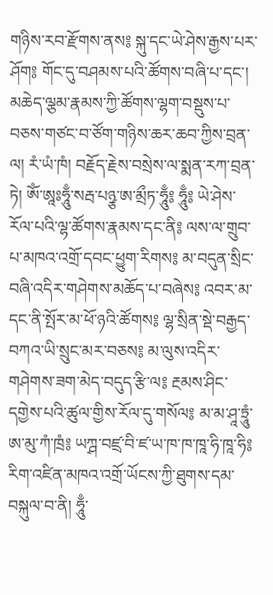གཉིས་རབ་རྫོགས་ནས༔ སྐུ་དང་ཡེ་ཤེས་རྒྱས་པར་ཤོག༔ གོང་དུ་བཤམས་པའི་ཚོགས་བཞི་པ་དང་། མཆེད་ལྕམ་རྣམས་ཀྱི་ཚོགས་ལྷག་བསྡུས་པ་བཅས་གཙང་བ་ཙོག་གཉིས་ཆར་ཆབ་ཀྱིས་བྲན་ལ། རཾ་ཡཾ་ཁཾ། བརྗོད་རྗེས་བསྲེས་ལ་སྨན་རཀ་བྲན་ཏེ། ཨོཾ་ཨཱཿཧཱུྃ་སརྦ་པཉྩ་ཨ་མྲྀཏ་ཧཱུྃ༔ ཧཱུྃ༔ ཡེ་ཤེས་རོལ་པའི་ལྷ་ཚོགས་རྣམས་དང་ནི༔ ལས་ལ་གྲུབ་པ་མཁའ་འགྲོ་དབང་ཕྱུག་རིགས༔ མ་བདུན་སྲིང་བཞི་འདིར་གཤེགས་མཆོད་པ་བཞེས༔ འབར་མ་དང་ནི་སྤོར་མ་ཕོ་ཉའི་ཚོགས༔ ལྷ་སྲིན་སྡེ་བརྒྱད་བཀའ་ཡི་སྲུང་མར་བཅས༔ མ་ལུས་འདིར་གཤེགས་ཟག་མེད་བདུད་རྩི་ལ༔ རྔམས་ཤིང་དགྱེས་པའི་ཚུལ་གྱིས་རོལ་དུ་གསོལ༔ མ་མ་ཤཱ་ཏྲཱུཾ་ཨ་མུ་ཀཾ་ཁྲཾ༔ ཡཀྴ་བཛྲ་བི་ཛ་ཡ་ཁ་ཁ་ཁཱ་ཧི་ཁཱ་ཧི༔ རིག་འཛིན་མཁའ་འགྲོ་ཡོངས་ཀྱི་ཐུགས་དམ་བསྐུལ་བ་ནི། ཧཱུྃ་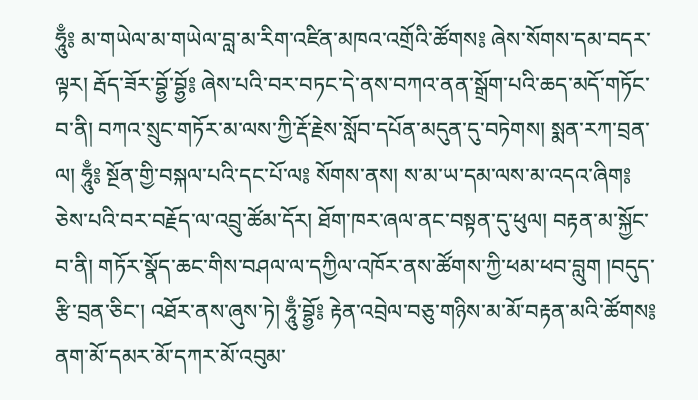ཧཱུྃ༔ མ་གཡེལ་མ་གཡེལ་བླ་མ་རིག་འཛིན་མཁའ་འགྲོའི་ཚོགས༔ ཞེས་སོགས་དམ་བདར་ལྟར། རྦོད་ཟོར་བྷྱོ་བྷྱོ༔ ཞེས་པའི་བར་བཏང་དེ་ནས་བཀའ་ནན་སྒྲོག་པའི་ཆད་མདོ་གཏོང་བ་ནི། བཀའ་སྲུང་གཏོར་མ་ལས་ཀྱི་རྡོ་རྗེས་སློབ་དཔོན་མདུན་དུ་བཏེགས། སྨན་རཀ་བྲན་ལ། ཧཱུྃ༔ སྔོན་གྱི་བསྐལ་པའི་དང་པོ་ལ༔ སོགས་ནས། ས་མ་ཡ་དམ་ལས་མ་འདའ་ཞིག༔ ཅེས་པའི་བར་བརྗོད་ལ་འབྲུ་ཚོམ་དོར། ཐོག་ཁར་ཞལ་ནང་བསྟན་དུ་ཕུལ། བརྟན་མ་སྐྱོང་བ་ནི། གཏོར་སྣོད་ཆང་གིས་བཤལ་ལ་དཀྱིལ་འཁོར་ནས་ཚོགས་ཀྱི་ཕམ་ཕབ་བླུག །བདུད་རྩི་བྲན་ཅིང་། འཐོར་ནས་ཞུས་ཏེ། ཧཱུྃ་བྷྱོ༔ རྟེན་འབྲེལ་བཅུ་གཉིས་མ་མོ་བརྟན་མའི་ཚོགས༔ ནག་མོ་དམར་མོ་དཀར་མོ་འབུམ་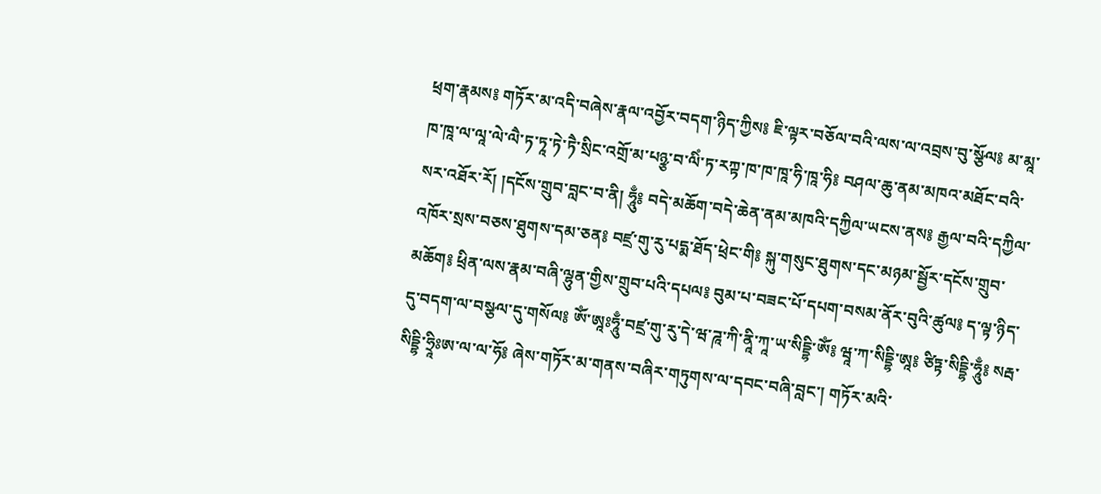ཕྲག་རྣམས༔ གཏོར་མ་འདི་བཞེས་རྣལ་འབྱོར་བདག་ཉིད་ཀྱིས༔ ཇི་ལྟར་བཅོལ་བའི་ལས་ལ་འབྲས་བུ་སྩོལ༔ མ་མཱ་ཁ་ཁཱ་ལ་ལཱ་ལེ་ལཻ་ཏ་ཏཱ་ཏེ་ཏཻ་སྲིང་འགྲོ་མ་པཉྩ་བ་ལིཾ་ཏ་རཀྟ་ཁ་ཁ་ཁཱ་ཧི་ཁཱ་ཧི༔ བཤལ་ཆུ་ནམ་མཁའ་མཐོང་བའི་སར་འཐོར་རོ། །དངོས་གྲུབ་བླང་བ་ནི། ཧཱུྃ༔ བདེ་མཆོག་བདེ་ཆེན་ནམ་མཁའི་དཀྱིལ་ཡངས་ནས༔ རྒྱལ་བའི་དཀྱིལ་འཁོར་སྲས་བཅས་ཐུགས་དམ་ཅན༔ བཛྲ་གུ་རུ་པདྨ་ཐོད་ཕྲེང་གི༔ སྐུ་གསུང་ཐུགས་དང་མཉམ་སྦྱོར་དངོས་གྲུབ་མཆོག༔ ཕྲིན་ལས་རྣམ་བཞི་ལྷུན་གྱིས་གྲུབ་པའི་དཔལ༔ བུམ་པ་བཟང་པོ་དཔག་བསམ་ནོར་བུའི་ཚུལ༔ ད་ལྟ་ཉིད་དུ་བདག་ལ་བསྩལ་དུ་གསོལ༔ ཨོཾ་ཨཱཿཧཱུྃ་བཛྲ་གུ་རུ་དེ་ཝ་ཌཱ་ཀི་ནཱི་ཀཱ་ཡ་སིདྡྷི་ཨོཾ༔ ཝཱ་ཀ་སིདྡྷི་ཨཱ༔ ཙིཏྟ་སིདྡྷི་ཧཱུྃ༔ སརྦ་སིདྡྷི་ཧྲཱིཿཨ་ལ་ལ་ཧོ༔ ཞེས་གཏོར་མ་གནས་བཞིར་གཏུགས་ལ་དབང་བཞི་བླང་། གཏོར་མའི་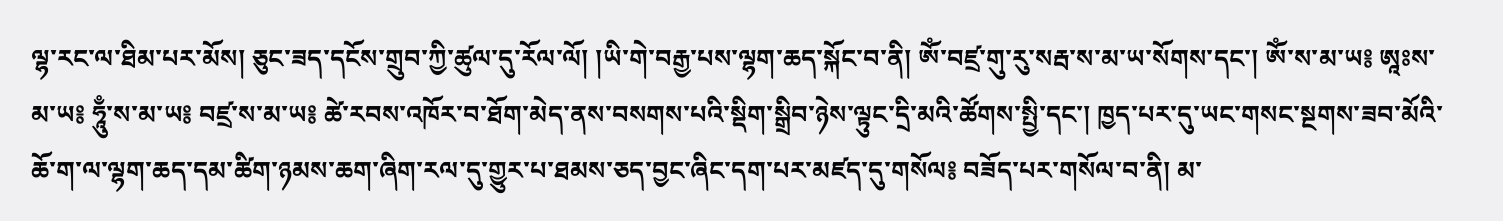ལྷ་རང་ལ་ཐིམ་པར་མོས། ཅུང་ཟད་དངོས་གྲུབ་ཀྱི་ཚུལ་དུ་རོལ་ལོ། །ཡི་གེ་བརྒྱ་པས་ལྷག་ཆད་སྐོང་བ་ནི། ཨོཾ་བཛྲ་གུ་རུ་སརྦ་ས་མ་ཡ་སོགས་དང་། ཨོཾ་ས་མ་ཡ༔ ཨཱཿས་མ་ཡ༔ ཧཱུྃ་ས་མ་ཡ༔ བཛྲ་ས་མ་ཡ༔ ཚེ་རབས་འཁོར་བ་ཐོག་མེད་ནས་བསགས་པའི་སྡིག་སྒྲིབ་ཉེས་ལྟུང་དྲི་མའི་ཚོགས་སྤྱི་དང་། ཁྱད་པར་དུ་ཡང་གསང་སྔགས་ཟབ་མོའི་ཆོ་ག་ལ་ལྷག་ཆད་དམ་ཚིག་ཉམས་ཆག་ཞིག་རལ་དུ་གྱུར་པ་ཐམས་ཅད་བྱང་ཞིང་དག་པར་མཛད་དུ་གསོལ༔ བཟོད་པར་གསོལ་བ་ནི། མ་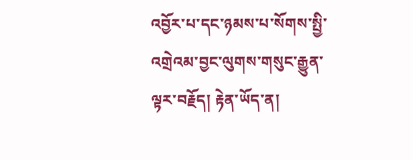འབྱོར་པ་དང་ཉམས་པ་སོགས་སྤྱི་འགྲེའམ་བྱང་ལུགས་གསུང་རྒྱུན་ལྟར་བརྗོད། རྟེན་ཡོད་ན།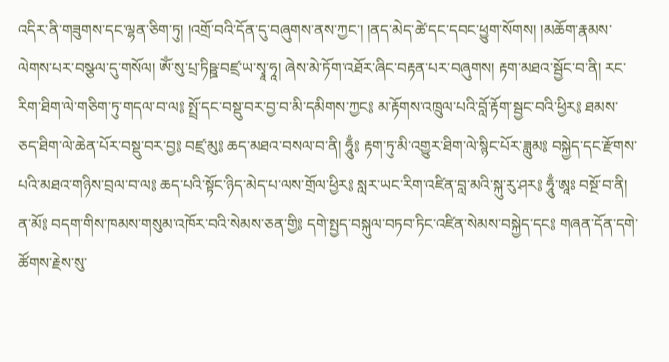འདིར་ནི་གཟུགས་དང་ལྷན་ཅིག་ཏུ། །འགྲོ་བའི་དོན་དུ་བཞུགས་ནས་ཀྱང་། །ནད་མེད་ཚེ་དང་དབང་ཕྱུག་སོགས། །མཆོག་རྣམས་ལེགས་པར་བསྩལ་དུ་གསོལ། ཨོཾ་སུ་པྲ་ཏིཥྛ་བཛྲ་ཡ་སྭཱ་ཧཱ། ཞེས་མེ་ཏོག་འཐོར་ཞིང་བརྟན་པར་བཞུགས། རྟག་མཐའ་སྦྱོང་བ་ནི། རང་རིག་ཐིག་ལེ་གཅིག་ཏུ་གདལ་བ་ལ༔ སྤྲོ་དང་བསྡུ་བར་བྱ་བ་མི་དམིགས་ཀྱང༔ མ་རྟོགས་འཁྲུལ་པའི་བློ་རྟོག་སྦྱང་བའི་ཕྱིར༔ ཐམས་ཅད་ཐིག་ལེ་ཆེན་པོར་བསྡུ་བར་བྱ༔ བཛྲ་མུ༔ ཆད་མཐའ་བསལ་བ་ནི། ཧཱུྃ༔ རྟག་ཏུ་མི་འགྱུར་ཐིག་ལེ་སྙིང་པོར་ཟླུམ༔ བསྐྱེད་དང་རྫོགས་པའི་མཐའ་གཉིས་བྲལ་བ་ལ༔ ཆད་པའི་སྟོང་ཉིད་མེད་པ་ལས་གྲོལ་ཕྱིར༔ སླར་ཡང་རིག་འཛིན་བླ་མའི་སྐུ་རུ་ཤར༔ ཧཱུྃ་ཨཱཿ བསྔོ་བ་ནི། ན་མོ༔ བདག་གིས་ཁམས་གསུམ་འཁོར་བའི་སེམས་ཅན་གྱི༔ དགེ་སྤྱད་བསྐུལ་བཏབ་ཏིང་འཛིན་སེམས་བསྐྱེད་དང༔ གཞན་དོན་དགེ་ཚོགས་རྗེས་སུ་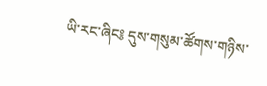ཡི་རང་ཞིང༔ དུས་གསུམ་ཚོགས་གཉིས་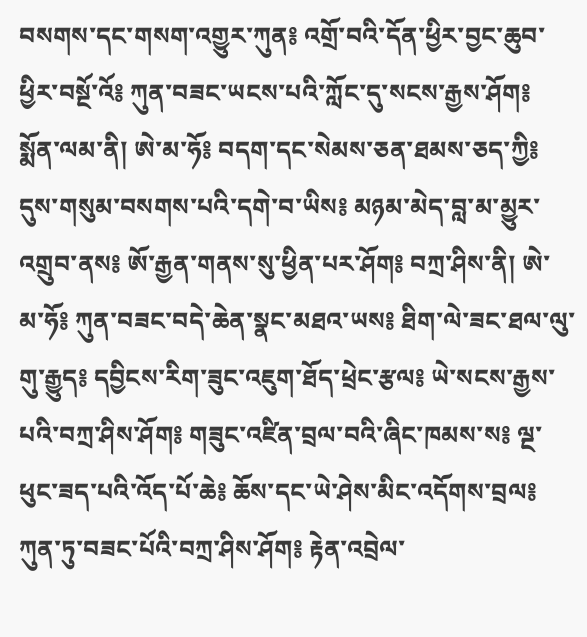བསགས་དང་གསག་འགྱུར་ཀུན༔ འགྲོ་བའི་དོན་ཕྱིར་བྱང་ཆུབ་ཕྱིར་བསྔོ་འོ༔ ཀུན་བཟང་ཡངས་པའི་ཀློང་དུ་སངས་རྒྱས་ཤོག༔ སྨོན་ལམ་ནི། ཨེ་མ་ཧོ༔ བདག་དང་སེམས་ཅན་ཐམས་ཅད་ཀྱི༔ དུས་གསུམ་བསགས་པའི་དགེ་བ་ཡིས༔ མཉམ་མེད་བླ་མ་མྱུར་འགྲུབ་ནས༔ ཨོ་རྒྱན་གནས་སུ་ཕྱིན་པར་ཤོག༔ བཀྲ་ཤིས་ནི། ཨེ་མ་ཧོ༔ ཀུན་བཟང་བདེ་ཆེན་སྣང་མཐའ་ཡས༔ ཐིག་ལེ་ཟང་ཐལ་ལུ་གུ་རྒྱུད༔ དབྱིངས་རིག་ཟུང་འཇུག་ཐོད་ཕྲེང་རྩལ༔ ཡེ་སངས་རྒྱས་པའི་བཀྲ་ཤིས་ཤོག༔ གཟུང་འཛིན་བྲལ་བའི་ཞིང་ཁམས་ས༔ ལྔ་ཕུང་ཟད་པའི་འོད་པོ་ཆེ༔ ཆོས་དང་ཡེ་ཤེས་མིང་འདོགས་བྲལ༔ ཀུན་ཏུ་བཟང་པོའི་བཀྲ་ཤིས་ཤོག༔ རྟེན་འབྲེལ་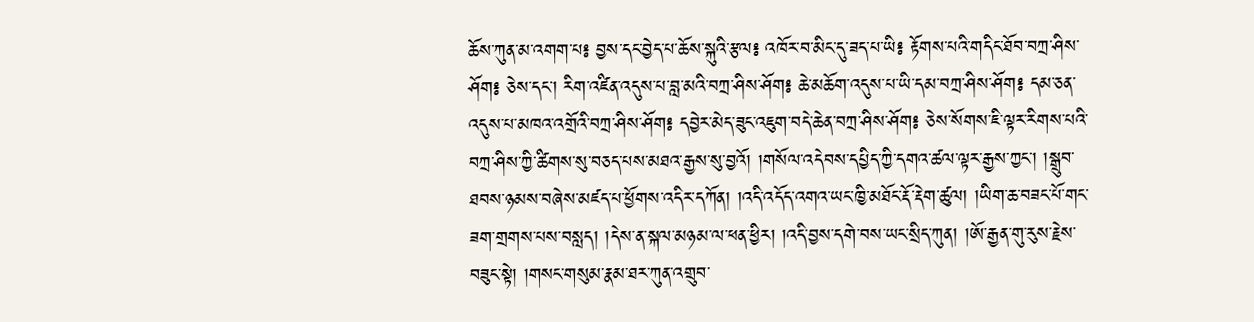ཆོས་ཀུན་མ་འགག་པ༔ བྱས་དང་བྱེད་པ་ཆོས་སྐུའི་རྩལ༔ འཁོར་བ་མིང་དུ་ཟད་པ་ཡི༔ རྟོགས་པའི་གདིང་ཐོབ་བཀྲ་ཤིས་ཤོག༔ ཅེས་དང་། རིག་འཛིན་འདུས་པ་བླ་མའི་བཀྲ་ཤིས་ཤོག༔ ཆེ་མཆོག་འདུས་པ་ཡི་དམ་བཀྲ་ཤིས་ཤོག༔ དམ་ཅན་འདུས་པ་མཁའ་འགྲོའི་བཀྲ་ཤིས་ཤོག༔ དབྱེར་མེད་ཟུང་འཇུག་བདེ་ཆེན་བཀྲ་ཤིས་ཤོག༔ ཅེས་སོགས་ཇི་ལྟར་རིགས་པའི་བཀྲ་ཤིས་ཀྱི་ཚིགས་སུ་བཅད་པས་མཐའ་རྒྱས་སུ་བྱའོ། །གསོལ་འདེབས་དཔྱིད་ཀྱི་དགའ་ཚལ་ལྟར་རྒྱས་ཀྱང་། །སྒྲུབ་ཐབས་ཉམས་བཞེས་མཛད་པ་ཕྱོགས་འདིར་དཀོན། །འདི་འདོད་འགའ་ཡང་ཁྱི་མཐོང་རྡོ་རྡེག་ཚུལ། །ཡིག་ཆ་བཟང་པོ་གང་ཟག་གྲགས་པས་བསླད། །དེས་ན་སྐལ་མཉམ་ལ་ཕན་ཕྱིར། །འདི་བྱས་དགེ་བས་ཡང་སྲིད་ཀུན། །ཨོ་རྒྱན་གུ་རུས་རྗེས་བཟུང་སྟེ། །གསང་གསུམ་རྣམ་ཐར་ཀུན་འགྲུབ་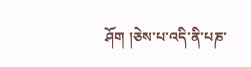ཤོག །ཅེས་པ་འདི་ནི་པཎ་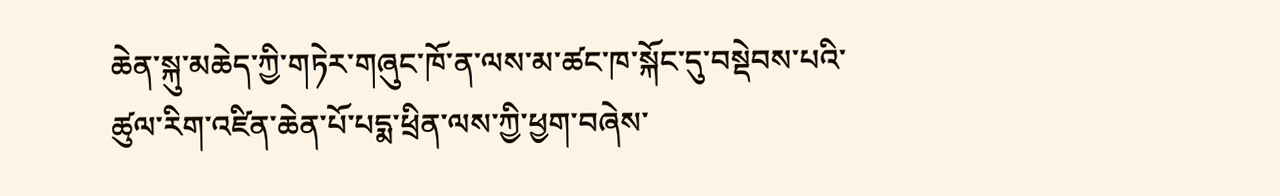ཆེན་སྐུ་མཆེད་ཀྱི་གཏེར་གཞུང་ཁོ་ན་ལས་མ་ཚང་ཁ་སྐོང་དུ་བསྡེབས་པའི་ཚུལ་རིག་འཛིན་ཆེན་པོ་པདྨ་ཕྲིན་ལས་ཀྱི་ཕྱག་བཞེས་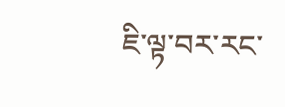ཇི་ལྟ་བར་རང་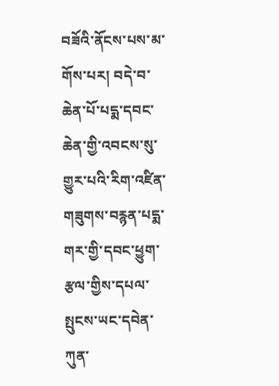བཟོའི་ནོངས་པས་མ་གོས་པར། བདེ་བ་ཆེན་པོ་པདྨ་དབང་ཆེན་གྱི་འབངས་སུ་གྱུར་པའི་རིག་འཛིན་གཟུགས་བརྙན་པདྨ་གར་གྱི་དབང་ཕྱུག་རྩལ་གྱིས་དཔལ་སྤུངས་ཡང་དབེན་ཀུན་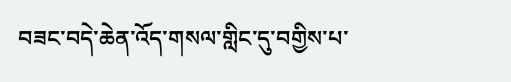བཟང་བདེ་ཆེན་འོད་གསལ་གླིང་དུ་བགྱིས་པ་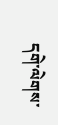དགེ་ལེགས་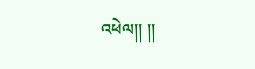འཕེལ།། །།